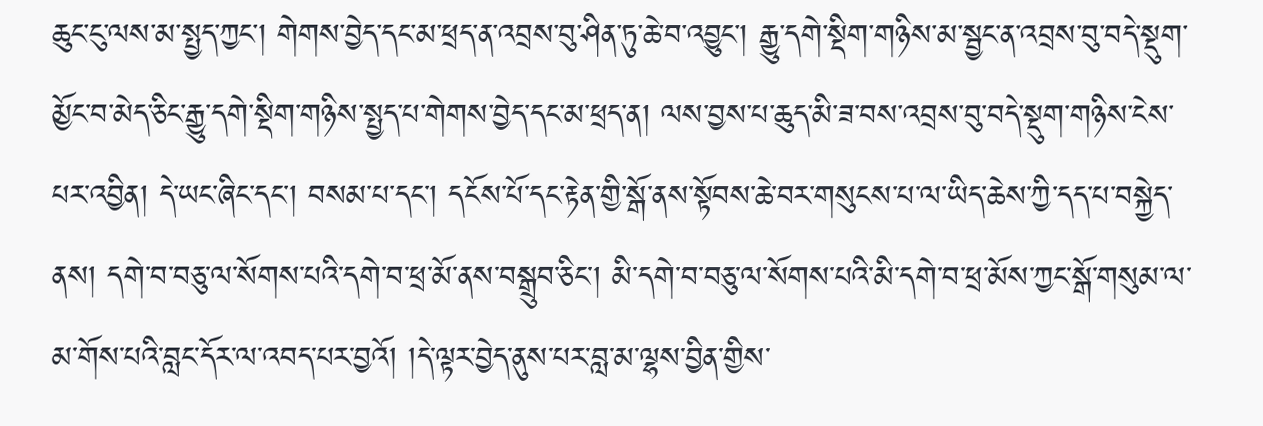ཆུང་ངུ་ལས་མ་སྤྱད་ཀྱང་། གེགས་བྱེད་དང་མ་ཕྲད་ན་འབྲས་བུ་ཤིན་ཏུ་ཆེ་བ་འབྱུང་། རྒྱུ་དགེ་སྡིག་གཉིས་མ་སྦྱང་ན་འབྲས་བུ་བདེ་སྡུག་མྱོང་བ་མེད་ཅིང་རྒྱུ་དགེ་སྡིག་གཉིས་སྤྱད་པ་གེགས་བྱེད་དང་མ་ཕྲད་ན། ལས་བྱས་པ་ཆུད་མི་ཟ་བས་འབྲས་བུ་བདེ་སྡུག་གཉིས་ངེས་པར་འབྱིན། དེ་ཡང་ཞིང་དང་། བསམ་པ་དང་། དངོས་པོ་དང་རྟེན་གྱི་སྒོ་ནས་སྟོབས་ཆེ་བར་གསུངས་པ་ལ་ཡིད་ཆེས་ཀྱི་དད་པ་བསྐྱེད་ནས། དགེ་བ་བཅུ་ལ་སོགས་པའི་དགེ་བ་ཕྲ་མོ་ནས་བསྒྲུབ་ཅིང་། མི་དགེ་བ་བཅུ་ལ་སོགས་པའི་མི་དགེ་བ་ཕྲ་མོས་ཀྱང་སྒོ་གསུམ་ལ་མ་གོས་པའི་བླང་དོར་ལ་འབད་པར་བྱའོ། །དེ་ལྟར་བྱེད་ནུས་པར་བླ་མ་ལྷས་བྱིན་གྱིས་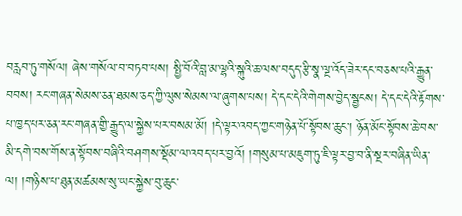བརླབ་ཏུ་གསོལ། ཞེས་གསོལ་བ་བཏབ་པས། སྤྱི་བོའི་བླ་མ་ལྷའི་སྐུའི་ཆ་ལས་བདུད་རྩི་སྣ་ལྔ་འོད་ཟེར་དང་བཅས་པའི་རྒྱུན་བབས། རང་གཞན་སེམས་ཅན་ཐམས་ཅད་ཀྱི་ལུས་སེམས་ལ་ཞུགས་པས། དེ་དང་དེའི་གེགས་བྱེད་སྦྱངས། དེ་དང་དེའི་རྟོགས་པ་ཁྱད་པར་ཅན་རང་གཞན་གྱི་རྒྱུད་ལ་སྐྱེས་པར་བསམ་མོ། །དེ་ལྟར་འབད་ཀྱང་གཉེན་པོ་སྟོབས་ཆུང་། ཉོན་མོང་སྟོབས་ཆེ་བས་མི་དགེ་བས་གོས་ན་སྟོབས་བཞིའི་བཤགས་སྡོམ་ལ་འབད་པར་བྱའོ། །གསུམ་པ་མཇུག་ཏུ་ཇི་ལྟར་བྱ་བ་ནི་སྔར་བཞིན་ཡིན་ལ། །གཉིས་པ་ཐུན་མཚམས་སུ་ཡང་སྐྱེས་བུ་ཆུང་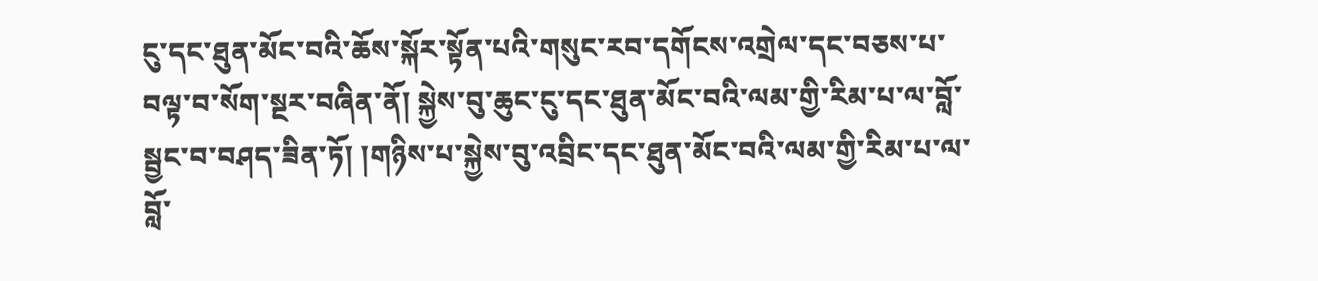ངུ་དང་ཐུན་མོང་བའི་ཆོས་སྐོར་སྟོན་པའི་གསུང་རབ་དགོངས་འགྲེལ་དང་བཅས་པ་བལྟ་བ་སོག་སྔར་བཞིན་ནོ། སྐྱེས་བུ་ཆུང་ངུ་དང་ཐུན་མོང་བའི་ལམ་གྱི་རིམ་པ་ལ་བློ་སྦྱང་བ་བཤད་ཟིན་ཏོ། །གཉིས་པ་སྐྱེས་བུ་འབྲིང་དང་ཐུན་མོང་བའི་ལམ་གྱི་རིམ་པ་ལ་བློ་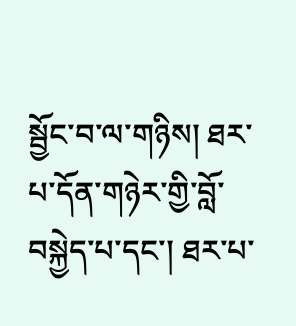སྦྱོང་བ་ལ་གཉིས། ཐར་པ་དོན་གཉེར་གྱི་བློ་བསྐྱེད་པ་དང་། ཐར་པ་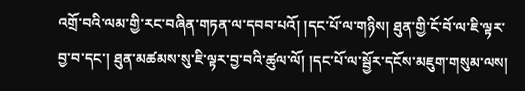འགྲོ་བའི་ལམ་གྱི་རང་བཞིན་གཏན་ལ་དབབ་པའོ། །དང་པོ་ལ་གཉིས། ཐུན་གྱི་ངོ་བོ་ལ་ཇི་ལྟར་བྱ་བ་དང་། ཐུན་མཚམས་སུ་ཇི་ལྟར་བྱ་བའི་ཚུལ་ལོ། །དང་པོ་ལ་སྦྱོར་དངོས་མཇུག་གསུམ་ལས།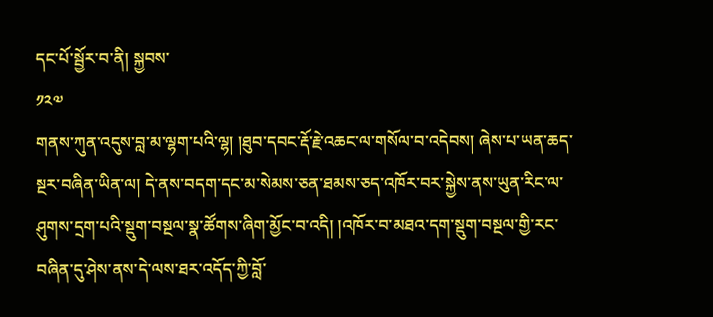དང་པོ་སྦྱོར་བ་ནི། སྐྱབས་
༡༢༧
གནས་ཀུན་འདུས་བླ་མ་ལྷག་པའི་ལྷ། །ཐུབ་དབང་རྡོ་རྗེ་འཆང་ལ་གསོལ་བ་འདེབས། ཞེས་པ་ཡན་ཆད་སྔར་བཞིན་ཡིན་ལ། དེ་ནས་བདག་དང་མ་སེམས་ཅན་ཐམས་ཅད་འཁོར་བར་སྐྱེས་ནས་ཡུན་རིང་ལ་ཤུགས་དྲག་པའི་སྡུག་བསྔལ་སྣ་ཚོགས་ཞིག་མྱོང་བ་འདི། །འཁོར་བ་མཐའ་དག་སྡུག་བསྔལ་གྱི་རང་བཞིན་དུ་ཤེས་ནས་དེ་ལས་ཐར་འདོད་ཀྱི་བློ་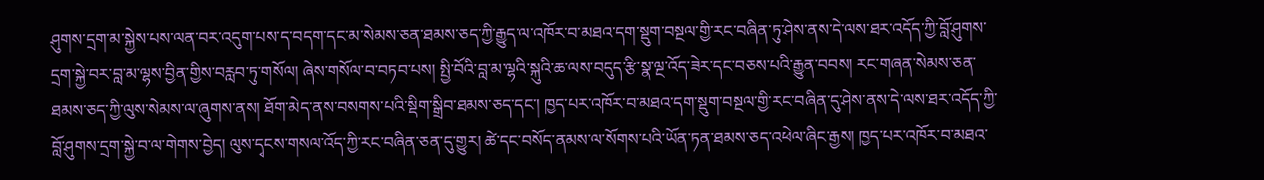ཤུགས་དྲག་མ་སྐྱེས་པས་ལན་བར་འདུག་པས་ད་བདག་དང་མ་སེམས་ཅན་ཐམས་ཅད་ཀྱི་རྒྱུད་ལ་འཁོར་བ་མཐའ་དག་སྡུག་བསྔལ་གྱི་རང་བཞིན་ཏུ་ཤེས་ནས་དེ་ལས་ཐར་འདོད་ཀྱི་བློ་ཤུགས་དྲག་སྐྱེ་བར་བླ་མ་ལྷས་བྱིན་གྱིས་བརླབ་ཏུ་གསོལ། ཞེས་གསོལ་བ་བཏབ་པས། སྤྱི་བོའི་བླ་མ་ལྷའི་སྐུའི་ཆ་ལས་བདུད་རྩི་སྣ་ལྔ་འོད་ཟེར་དང་བཅས་པའི་རྒྱུན་བབས། རང་གཞན་སེམས་ཅན་ཐམས་ཅད་ཀྱི་ལུས་སེམས་ལ་ཞུགས་ནས། ཐོག་མེད་ནས་བསགས་པའི་སྡིག་སྒྲིབ་ཐམས་ཅད་དང་། ཁྱད་པར་འཁོར་བ་མཐའ་དག་སྡུག་བསྔལ་གྱི་རང་བཞིན་དུ་ཤེས་ནས་དེ་ལས་ཐར་འདོད་ཀྱི་བློ་ཤུགས་དྲག་སྐྱེ་བ་ལ་གེགས་བྱེད། ལུས་དྭངས་གསལ་འོད་ཀྱི་རང་བཞིན་ཅན་དུ་གྱུར། ཚེ་དང་བསོད་ནམས་ལ་སོགས་པའི་ཡོན་ཏན་ཐམས་ཅད་འཕེལ་ཞིང་རྒྱས། ཁྱད་པར་འཁོར་བ་མཐའ་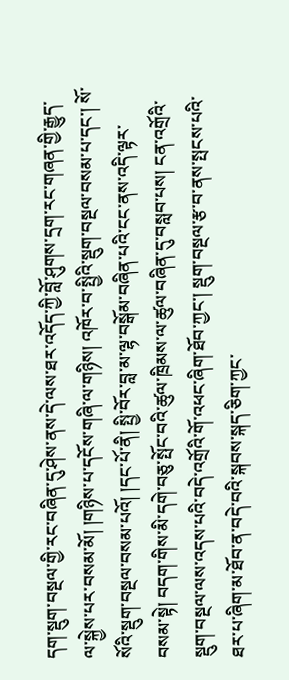དག་སྡུག་བསྔལ་གྱི་རང་བཞིན་དུ་ཤེས་ནས་དེ་ལས་ཐར་འདོད་ཀྱི་བློ་ཤུགས་དྲག་རང་གཞན་གྱི་རྒྱུད་ལ་སྐྱེས་པར་བསམ་མོ། །གཉིས་པ་དངོས་གཞི་ལ་གཉིས། འཁོར་བ་སྤྱིའི་སྡུག་བསྔལ་བསམ་པ་དང་། སོ་སོའི་སྡུག་བསྔལ་བསམ་པའོ། །དང་པོ་ནི། སྤྱི་བོར་བླ་མ་ལྷ་བསྒོམ་བཞིན་པའི་ངང་ནས་འདི་ལྟར་བསམ་སྟེ། བདག་གིས་མི་དགེ་བཅུ་སྤོང་བའི་ཚུལ་ཁྲིམས་ལ་ཚུལ་བཞིན་དུ་བསླབ་པས། ངན་འགྲོའི་སྡུག་བསྔལ་ལས་འདས་པའི་བདེ་འགྲོའི་གོ་འཕང་ཞིག་ཐོབ་ཀྱང་། སྡུག་བསྔལ་རྩ་བ་ནས་སྤངས་པའི་ཐར་པ་ཞིག་མ་ཐོབ་ན་བདེ་བའི་སྐབས་སྐད་ཅིག་ཀྱང་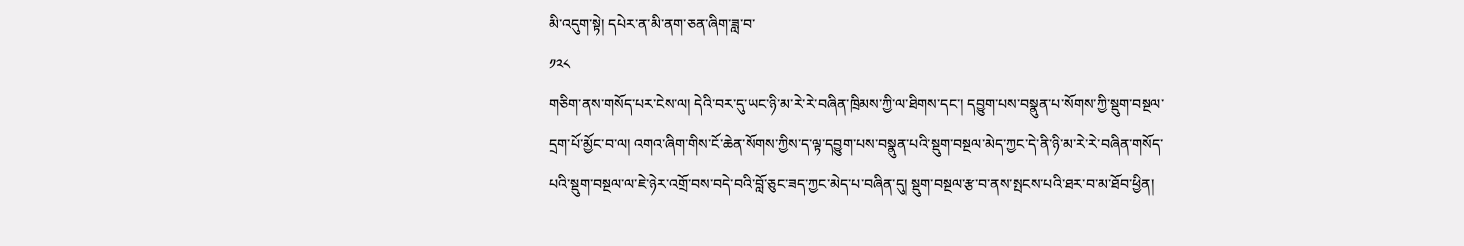མི་འདུག་སྟེ། དཔེར་ན་མི་ནག་ཅན་ཞིག་ཟླ་བ་
༡༢༨
གཅིག་ནས་གསོད་པར་ངེས་ལ། དེའི་བར་དུ་ཡང་ཉི་མ་རེ་རེ་བཞིན་ཁྲིམས་ཀྱི་ལ་ཐིགས་དང་། དབྱུག་པས་བསྣུན་པ་སོགས་ཀྱི་སྡུག་བསྔལ་དྲག་པོ་མྱོང་བ་ལ། འགའ་ཞིག་གིས་ངོ་ཆེན་སོགས་ཀྱིས་ད་ལྟ་དབྱུག་པས་བསྣུན་པའི་སྡུག་བསྔལ་མེད་ཀྱང་དེ་ནི་ཉི་མ་རེ་རེ་བཞིན་གསོད་པའི་སྡུག་བསྔལ་ལ་ཇེ་ཉེར་འགྲོ་བས་བདེ་བའི་བློ་ཅུང་ཟད་ཀྱང་མེད་པ་བཞིན་དུ། སྡུག་བསྔལ་རྩ་བ་ནས་སྤངས་པའི་ཐར་བ་མ་ཐོབ་ཕྱིན།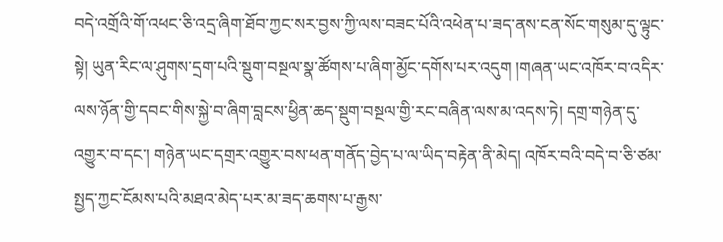བདེ་འགྲོའི་གོ་འཕང་ཅི་འདྲ་ཞིག་ཐོབ་ཀྱང་སར་བྱས་ཀྱི་ལས་བཟང་པོའི་འཕེན་པ་ཟད་ནས་ངན་སོང་གསུམ་དུ་ལྟུང་སྟེ། ཡུན་རིང་ལ་ཤུགས་དྲག་པའི་སྡུག་བསྔལ་སྣ་ཚོགས་པ་ཞིག་མྱོང་དགོས་པར་འདུག །གཞན་ཡང་འཁོར་བ་འདིར་ལས་ཉོན་གྱི་དབང་གིས་སྐྱེ་བ་ཞིག་བླངས་ཕྱིན་ཆད་སྡུག་བསྔལ་གྱི་རང་བཞིན་ལས་མ་འདས་ཏེ། དགྲ་གཉེན་དུ་འགྱུར་བ་དང་། གཉེན་ཡང་དགྲར་འགྱུར་བས་ཕན་གནོད་བྱེད་པ་ལ་ཡིད་བརྟེན་ནི་མེད། འཁོར་བའི་བདེ་བ་ཅི་ཙམ་སྤྱད་ཀྱང་ངོམས་པའི་མཐའ་མེད་པར་མ་ཟད་ཆགས་པ་རྒྱས་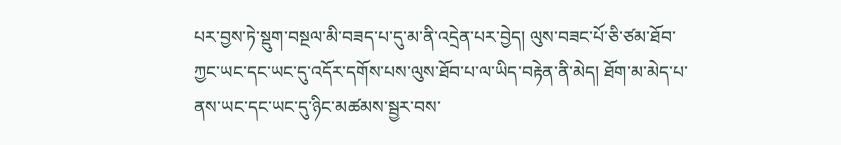པར་བྱས་ཏེ་སྡུག་བསྔལ་མི་བཟད་པ་དུ་མ་ནི་འདྲེན་པར་བྱེད། ལུས་བཟང་པོ་ཅི་ཙམ་ཐོབ་ཀྱང་ཡང་དང་ཡང་དུ་འདོར་དགོས་པས་ལུས་ཐོབ་པ་ལ་ཡིད་བརྟེན་ནི་མེད། ཐོག་མ་མེད་པ་ནས་ཡང་དང་ཡང་དུ་ཉིང་མཚམས་སྦྱར་བས་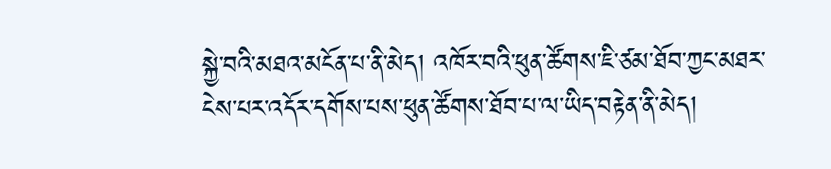སྐྱེ་བའི་མཐའ་མངོན་པ་ནི་མེད། འཁོར་བའི་ཕུན་ཚོགས་ཇི་ཙམ་ཐོབ་ཀྱང་མཐར་ངེས་པར་འདོར་དགོས་པས་ཕུན་ཚོགས་ཐོབ་པ་ལ་ཡིད་བརྟེན་ནི་མེད།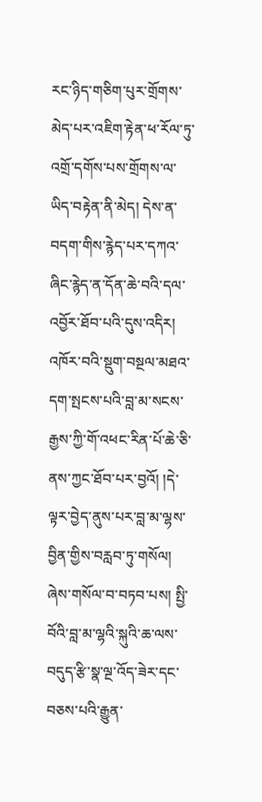རང་ཉིད་གཅིག་པུར་གྲོགས་མེད་པར་འཇིག་རྟེན་ཕ་རོལ་ཏུ་འགྲོ་དགོས་པས་གྲོགས་ལ་ཡིད་བརྟེན་ནི་མེད། དེས་ན་བདག་གིས་རྙེད་པར་དཀའ་ཞིང་རྙེད་ན་དོན་ཆེ་བའི་དལ་འབྱོར་ཐོབ་པའི་དུས་འདིར། འཁོར་བའི་སྡུག་བསྔལ་མཐའ་དག་སྤངས་པའི་བླ་མ་སངས་རྒྱས་ཀྱི་གོ་འཕང་རིན་པོ་ཆེ་ཅི་ནས་ཀྱང་ཐོབ་པར་བྱའོ། །དེ་ལྟར་བྱེད་ནུས་པར་བླ་མ་ལྷས་བྱིན་གྱིས་བརླབ་ཏུ་གསོལ། ཞེས་གསོལ་བ་བཏབ་པས། སྤྱི་བོའི་བླ་མ་ལྷའི་སྐུའི་ཆ་ལས་བདུད་རྩི་སྣ་ལྔ་འོད་ཟེར་དང་བཅས་པའི་རྒྱུན་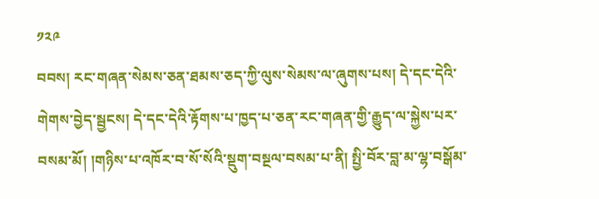༡༢༩
བབས། རང་གཞན་སེམས་ཅན་ཐམས་ཅད་ཀྱི་ལུས་སེམས་ལ་ཞུགས་པས། དེ་དང་དེའི་གེགས་བྱེད་སྦྱངས། དེ་དང་དེའི་རྟོགས་པ་ཁྱད་པ་ཅན་རང་གཞན་གྱི་རྒྱུད་ལ་སྐྱེས་པར་བསམ་མོ། །གཉིས་པ་འཁོར་བ་སོ་སོའི་སྡུག་བསྔལ་བསམ་པ་ནི། སྤྱི་བོར་བླ་མ་ལྷ་བསྒོམ་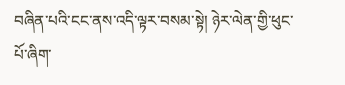བཞིན་པའི་ངང་ནས་འདི་ལྟར་བསམ་སྟེ། ཉེར་ལེན་གྱི་ཕུང་པོ་ཞིག་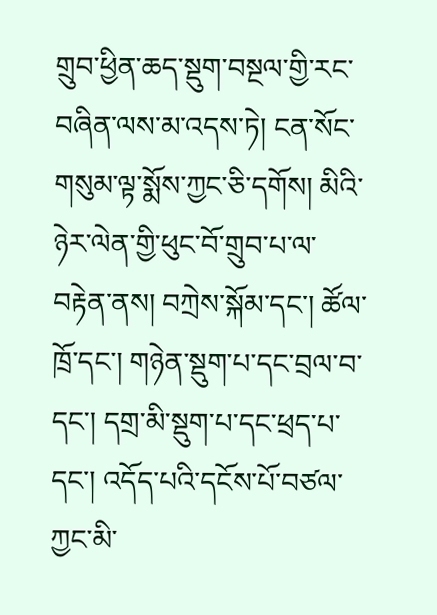གྲུབ་ཕྱིན་ཆད་སྡུག་བསྔལ་གྱི་རང་བཞིན་ལས་མ་འདས་ཏེ། ངན་སོང་གསུམ་ལྟ་སྨོས་ཀྱང་ཅི་དགོས། མིའི་ཉེར་ལེན་གྱི་ཕུང་བོ་གྲུབ་པ་ལ་བརྟེན་ནས། བཀྲེས་སྐོམ་དང་། ཚོལ་ཁྲོ་དང་། གཉེན་སྡུག་པ་དང་བྲལ་བ་དང་། དགྲ་མི་སྡུག་པ་དང་ཕྲད་པ་དང་། འདོད་པའི་དངོས་པོ་བཙལ་ཀྱང་མི་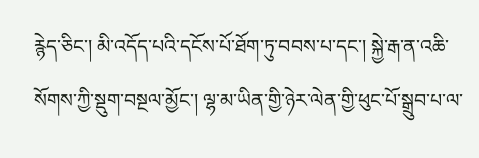རྙེད་ཅིང་། མི་འདོད་པའི་དངོས་པོ་ཐོག་ཏུ་བབས་པ་དང་། སྐྱེ་རྒ་ན་འཆི་སོགས་ཀྱི་སྡུག་བསྔལ་མྱོང་། ལྷ་མ་ཡིན་གྱི་ཉེར་ལེན་གྱི་ཕུང་པོ་སྒྲུབ་པ་ལ་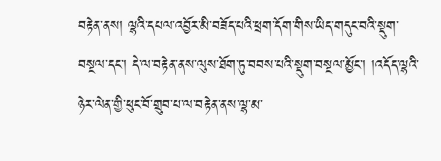བརྟེན་ནས། ལྷའི་དཔལ་འབྱོར་མི་བཟོད་པའི་ཕྲག་དོག་གིས་ཡིད་གདུང་བའི་སྡུག་བསྔལ་དང་། དེ་ལ་བརྟེན་ནས་ལུས་ཐོག་ཏུ་བབས་པའི་སྡུག་བསྔལ་མྱོང་། །འདོད་ལྷའི་ཉེར་ལེན་གྱི་ཕུང་བོ་གྲུབ་པ་ལ་བརྟེན་ནས་ལྷ་མ་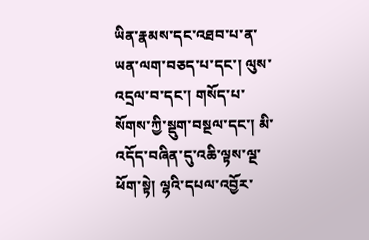ཡིན་རྣམས་དང་འཐབ་པ་ན་ཡན་ལག་བཅད་པ་དང་། ལུས་འདྲལ་བ་དང་། གསོད་པ་སོགས་ཀྱི་སྡུག་བསྔལ་དང་། མི་འདོད་བཞིན་དུ་འཆི་ལྟས་ལྔ་ཕོག་སྟེ། ལྷའི་དཔལ་འབྱོར་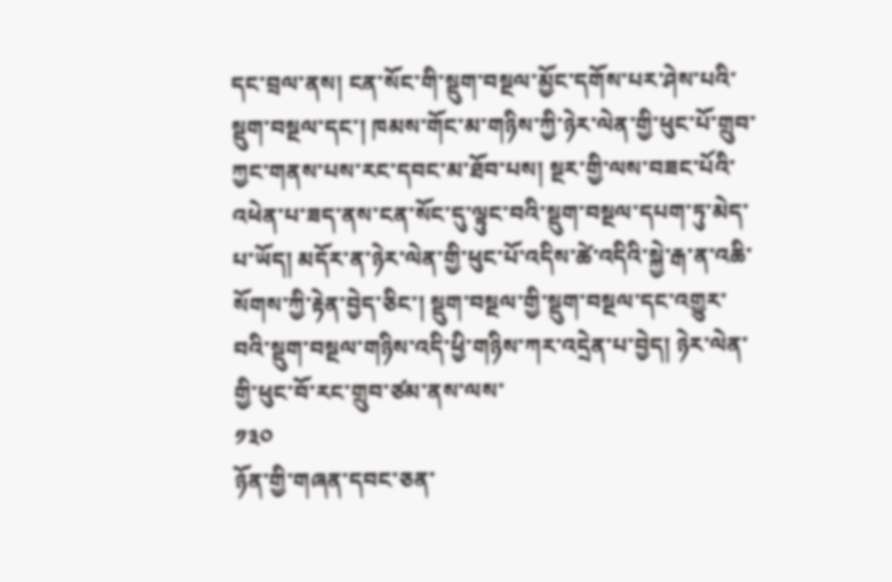དང་བྲལ་ནས། ངན་སོང་གི་སྡུག་བསྔལ་མྱོང་དགོས་པར་ཤེས་པའི་སྡུག་བསྔལ་དང་། ཁམས་གོང་མ་གཉིས་ཀྱི་ཉེར་ལེན་གྱི་ཕུང་པོ་གྲུབ་ཀྱང་གནས་པས་རང་དབང་མ་ཐོབ་པས། སྔར་གྱི་ལས་བཟང་པོའི་འཕེན་པ་ཟད་ནས་ངན་སོང་དུ་ལྟུང་བའི་སྡུག་བསྔལ་དཔག་ཏུ་མེད་པ་ཡོད། མདོར་ན་ཉེར་ལེན་གྱི་ཕུང་པོ་འདིས་ཚེ་འདིའི་སྐྱེ་རྒ་ན་འཆི་སོགས་ཀྱི་རྟེན་བྱེད་ཅིང་། སྡུག་བསྔལ་གྱི་སྡུག་བསྔལ་དང་འགྱུར་བའི་སྡུག་བསྔལ་གཉིས་འདི་ཕྱི་གཉིས་ཀར་འདྲེན་པ་བྱེད། ཉེར་ལེན་གྱི་ཕུང་བོ་རང་གྲུབ་ཙམ་ནས་ལས་
༡༣༠
ཉོན་གྱི་གཞན་དབང་ཅན་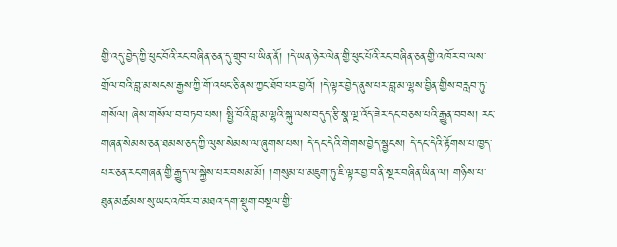གྱི་འདུ་བྱེད་ཀྱི་ཕུང་བོའི་རང་བཞིན་ཅན་དུ་གྲུབ་པ་ཡིན་ནོ། །དེ་ཡན་ཉེར་ལེན་གྱི་ཕུང་པོའི་རང་བཞིན་ཅན་གྱི་འཁོར་བ་ལས་གྲོལ་བའི་བླ་མ་སངས་རྒྱས་ཀྱི་གོ་འཕང་ཅི་ནས་ཀྱང་ཐོབ་པར་བྱའོ། །དེ་ལྟར་བྱེད་ནུས་པར་བླ་མ་ལྷས་བྱིན་གྱིས་བརླབ་ཏུ་གསོལ། ཞེས་གསོལ་བ་བཏབ་པས། སྤྱི་བོའི་བླ་མ་ལྷའི་སྐུ་ལས་བདུད་རྩི་སྣ་ལྔ་འོད་ཟེར་དང་བཅས་པའི་རྒྱུན་བབས། རང་གཞན་སེམས་ཅན་ཐམས་ཅད་ཀྱི་ལུས་སེམས་ལ་ཞུགས་པས། དེ་དང་དེའི་གེགས་བྱེད་སྦྱངས། དེ་དང་དེའི་རྟོགས་པ་ཁྱད་པར་ཅན་རང་གཞན་གྱི་རྒྱུད་ལ་སྐྱེས་པར་བསམ་མོ། །གསུམ་པ་མཇུག་ཏུ་ཇི་ལྟར་བྱ་བ་ནི་སྔར་བཞིན་ཡིན་ལ། གཉིས་པ་ཐུན་མཚམས་སུ་ཡང་འཁོར་བ་མཐའ་དག་སྡུག་བསྔལ་གྱི་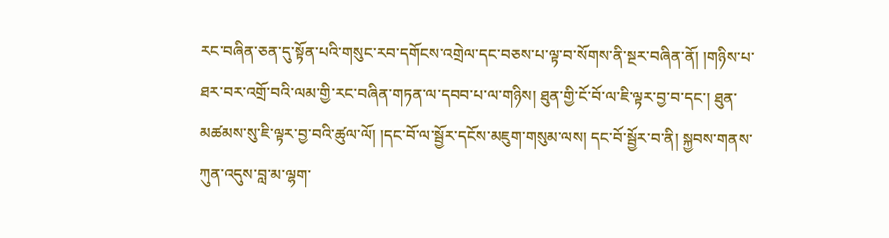རང་བཞིན་ཅན་དུ་སྟོན་པའི་གསུང་རབ་དགོངས་འགྲེལ་དང་བཅས་པ་ལྟ་བ་སོགས་ནི་སྔར་བཞིན་ནོ། །གཉིས་པ་ཐར་བར་འགྲོ་བའི་ལམ་གྱི་རང་བཞིན་གཏན་ལ་དབབ་པ་ལ་གཉིས། ཐུན་གྱི་ངོ་བོ་ལ་ཇི་ལྟར་བྱ་བ་དང་། ཐུན་མཚམས་སུ་ཇི་ལྟར་བྱ་བའི་ཚུལ་ལོ། །དང་བོ་ལ་སྦྱོར་དངོས་མཇུག་གསུམ་ལས། དང་བོ་སྦྱོར་བ་ནི། སྐྱབས་གནས་ཀུན་འདུས་བླ་མ་ལྷག་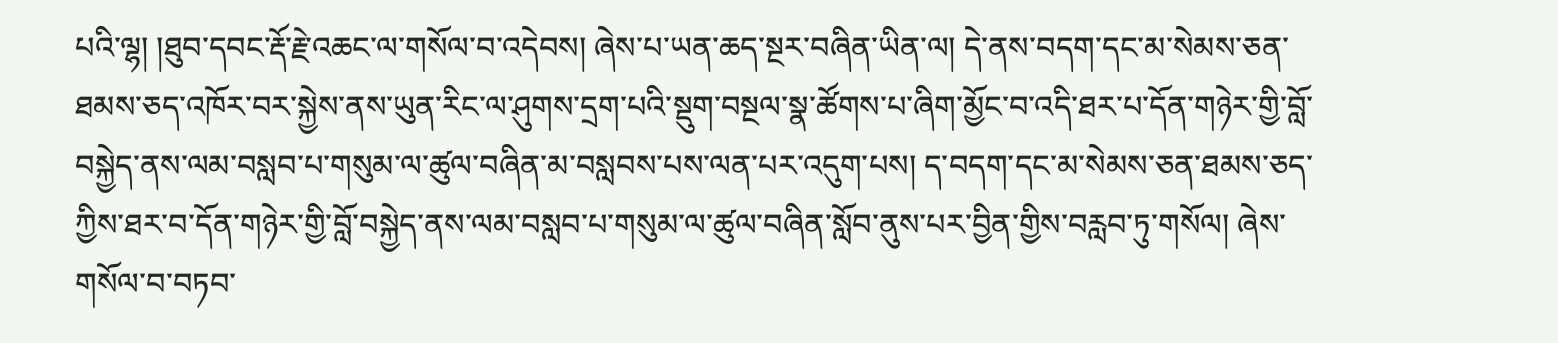པའི་ལྷ། །ཐུབ་དབང་རྡོ་རྗེ་འཆང་ལ་གསོལ་བ་འདེབས། ཞེས་པ་ཡན་ཆད་སྔར་བཞིན་ཡིན་ལ། དེ་ནས་བདག་དང་མ་སེམས་ཅན་ཐམས་ཅད་འཁོར་བར་སྐྱེས་ནས་ཡུན་རིང་ལ་ཤུགས་དྲག་པའི་སྡུག་བསྔལ་སྣ་ཚོགས་པ་ཞིག་མྱོང་བ་འདི་ཐར་པ་དོན་གཉེར་གྱི་བློ་བསྐྱེད་ནས་ལམ་བསླབ་པ་གསུམ་ལ་ཚུལ་བཞིན་མ་བསླབས་པས་ལན་པར་འདུག་པས། ད་བདག་དང་མ་སེམས་ཅན་ཐམས་ཅད་ཀྱིས་ཐར་བ་དོན་གཉེར་གྱི་བློ་བསྐྱེད་ནས་ལམ་བསླབ་པ་གསུམ་ལ་ཚུལ་བཞིན་སློབ་ནུས་པར་བྱིན་གྱིས་བརླབ་ཏུ་གསོལ། ཞེས་གསོལ་བ་བཏབ་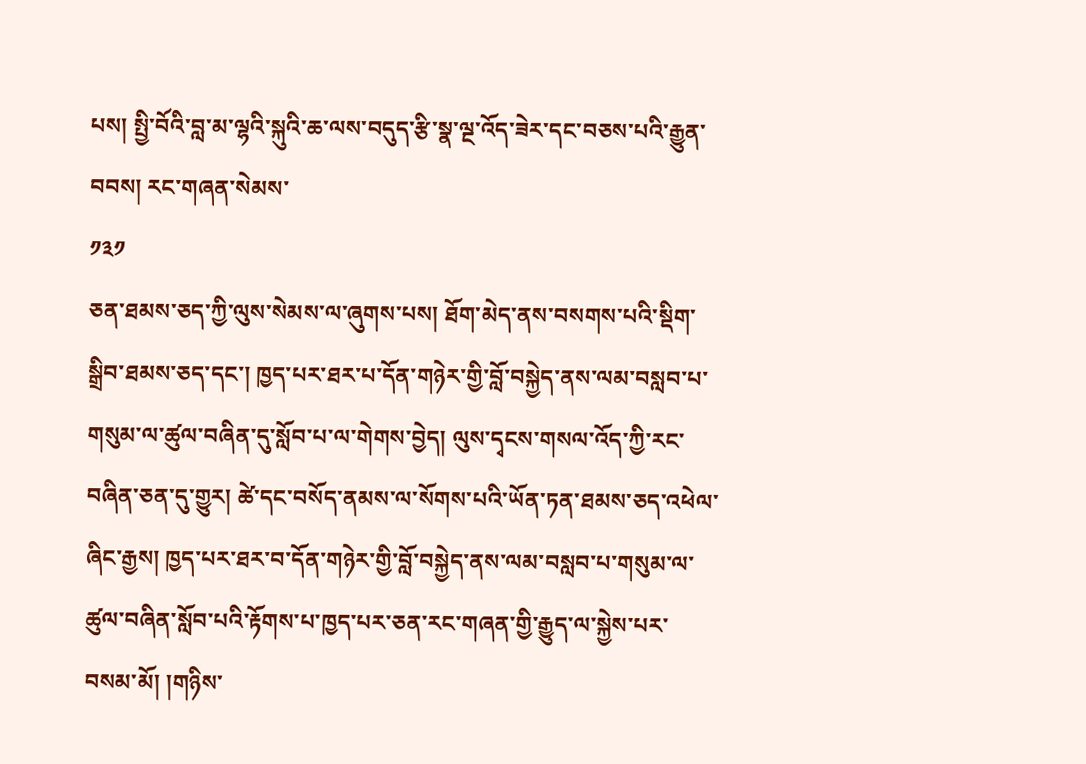པས། སྤྱི་བོའི་བླ་མ་ལྷའི་སྐུའི་ཆ་ལས་བདུད་རྩི་སྣ་ལྔ་འོད་ཟེར་དང་བཅས་པའི་རྒྱུན་བབས། རང་གཞན་སེམས་
༡༣༡
ཅན་ཐམས་ཅད་ཀྱི་ལུས་སེམས་ལ་ཞུགས་པས། ཐོག་མེད་ནས་བསགས་པའི་སྡིག་སྒྲིབ་ཐམས་ཅད་དང་། ཁྱད་པར་ཐར་པ་དོན་གཉེར་གྱི་བློ་བསྐྱེད་ནས་ལམ་བསླབ་པ་གསུམ་ལ་ཚུལ་བཞིན་དུ་སློབ་པ་ལ་གེགས་བྱེད། ལུས་དྭངས་གསལ་འོད་ཀྱི་རང་བཞིན་ཅན་དུ་གྱུར། ཚེ་དང་བསོད་ནམས་ལ་སོགས་པའི་ཡོན་ཏན་ཐམས་ཅད་འཕེལ་ཞིང་རྒྱས། ཁྱད་པར་ཐར་བ་དོན་གཉེར་གྱི་བློ་བསྐྱེད་ནས་ལམ་བསླབ་པ་གསུམ་ལ་ཚུལ་བཞིན་སློབ་པའི་རྟོགས་པ་ཁྱད་པར་ཅན་རང་གཞན་གྱི་རྒྱུད་ལ་སྐྱེས་པར་བསམ་མོ། །གཉིས་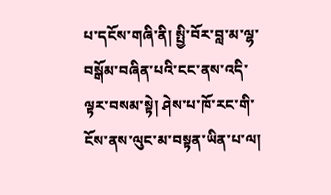པ་དངོས་གཞི་ནི། སྤྱི་བོར་བླ་མ་ལྷ་བསྒོམ་བཞིན་པའི་ངང་ནས་འདི་ལྟར་བསམ་སྟེ། ཤེས་པ་ཁོ་རང་གི་ངོས་ནས་ལུང་མ་བསྟན་ཡིན་པ་ལ།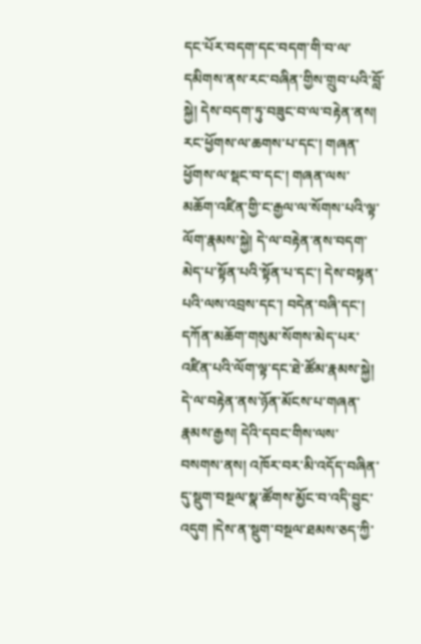དང་པོར་བདག་དང་བདག་གི་བ་ལ་དམིགས་ནས་རང་བཞིན་གྱིས་གྲུབ་པའི་བློ་སྐྱེ། དེས་བདག་ཏུ་བཟུང་བ་ལ་བརྟེན་ནས། རང་ཕྱོགས་ལ་ཆགས་པ་དང་། གཞན་ཕྱོགས་ལ་སྡང་བ་དང་། གཞན་ལས་མཆོག་འཛིན་གྱི་ང་རྒྱལ་ལ་སོགས་པའི་ལྟ་ལོག་རྣམས་སྐྱེ། དེ་ལ་བརྟེན་ནས་བདག་མེད་པ་སྟོན་པའི་སྟོན་པ་དང་། དེས་བསྟན་པའི་ལས་འབྲས་དང་། བདེན་བཞི་དང་། དཀོན་མཆོག་གསུམ་སོགས་མེད་པར་འཛིན་པའི་ལོག་ལྟ་དང་ཐེ་ཚོམ་རྣམས་སྐྱེ། དེ་ལ་བརྟེན་ནས་ཉོན་མོངས་པ་གཞན་རྣམས་རྒྱས། དེའི་དབང་གིས་ལས་བསགས་ནས། འཁོར་བར་མི་འདོད་བཞིན་དུ་སྡུག་བསྔལ་སྣ་ཚོགས་མྱོང་བ་འདི་བྱུང་འདུག །དེས་ན་སྡུག་བསྔལ་ཐམས་ཅད་ཀྱི་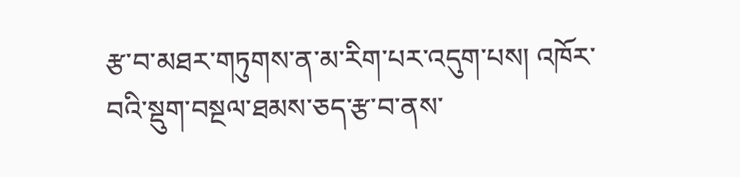རྩ་བ་མཐར་གཏུགས་ན་མ་རིག་པར་འདུག་པས། འཁོར་བའི་སྡུག་བསྔལ་ཐམས་ཅད་རྩ་བ་ནས་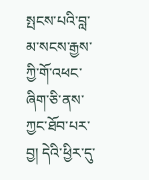སྤངས་པའི་བླ་མ་སངས་རྒྱས་ཀྱི་གོ་འཕང་ཞིག་ཅི་ནས་ཀྱང་ཐོབ་པར་བྱ། དེའི་ཕྱིར་དུ་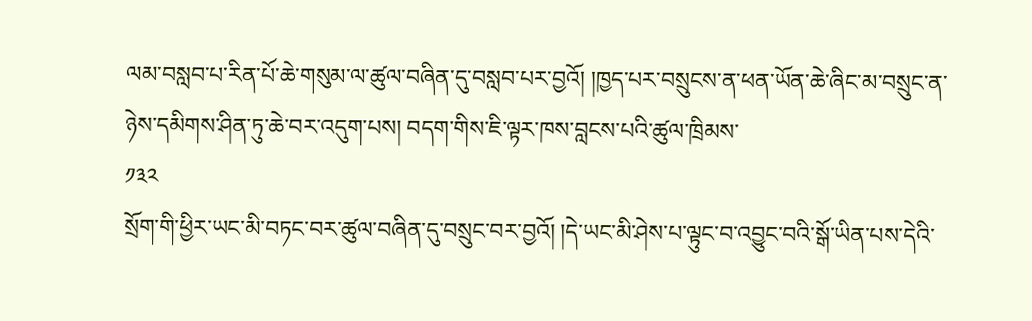ལམ་བསླབ་པ་རིན་པོ་ཆེ་གསུམ་ལ་ཚུལ་བཞིན་དུ་བསླབ་པར་བྱའོ། །ཁྱད་པར་བསྲུངས་ན་ཕན་ཡོན་ཆེ་ཞིང་མ་བསྲུང་ན་ཉེས་དམིགས་ཤིན་ཏུ་ཆེ་བར་འདུག་པས། བདག་གིས་ཇི་ལྟར་ཁས་བླངས་པའི་ཚུལ་ཁྲིམས་
༡༣༢
སྲོག་གི་ཕྱིར་ཡང་མི་བཏང་བར་ཚུལ་བཞིན་དུ་བསྲུང་བར་བྱའོ། །དེ་ཡང་མི་ཤེས་པ་ལྟུང་བ་འབྱུང་བའི་སྒོ་ཡིན་པས་དེའི་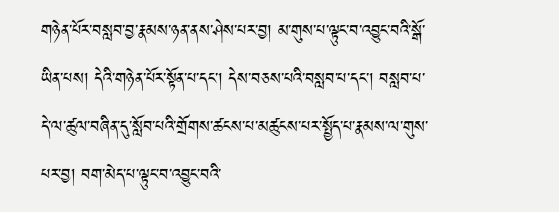གཉེན་པོར་བསླབ་བྱ་རྣམས་ཉན་ནས་ཤེས་པར་བྱ། མ་གུས་པ་ལྟུང་བ་འབྱུང་བའི་སྒོ་ཡིན་པས། དེའི་གཉེན་པོར་སྟོན་པ་དང་། དེས་བཅས་པའི་བསླབ་པ་དང་། བསླབ་པ་དེ་ལ་ཚུལ་བཞིན་དུ་སློབ་པའི་གྲོགས་ཚངས་པ་མཚུངས་པར་སྤྱོད་པ་རྣམས་ལ་གུས་པར་བྱ། བག་མེད་པ་ལྟུང་བ་འབྱུང་བའི་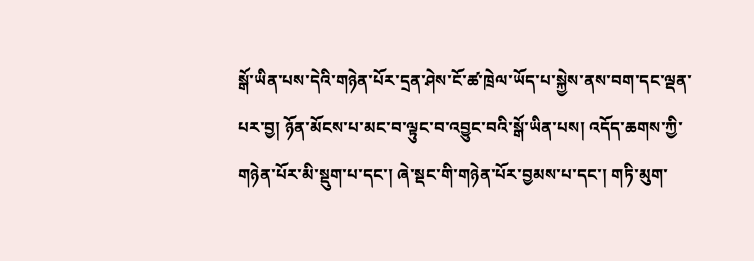སྒོ་ཡིན་པས་དེའི་གཉེན་པོར་དྲན་ཤེས་ངོ་ཚ་ཁྲེལ་ཡོད་པ་སྐྱེས་ནས་བག་དང་ལྡན་པར་བྱ། ཉོན་མོངས་པ་མང་བ་ལྟུང་བ་འབྱུང་བའི་སྒོ་ཡིན་པས། འདོད་ཆགས་ཀྱི་གཉེན་པོར་མི་སྡུག་པ་དང་། ཞེ་སྡང་གི་གཉེན་པོར་བྱམས་པ་དང་། གཏི་མུག་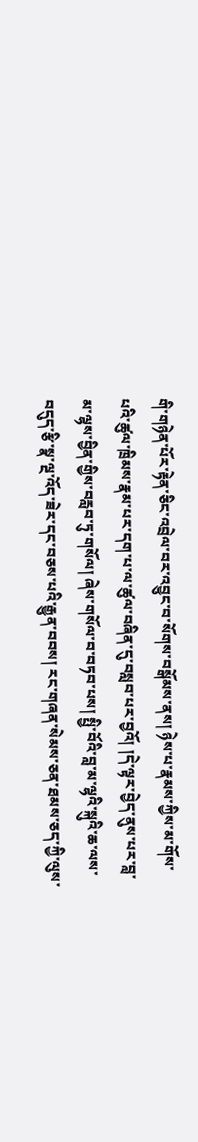གི་གཉེན་པོར་རྟེན་ཅིང་འབྲེལ་བར་འབྱུང་བ་སོགས་བསྒོམས་ནས། ཉེས་པ་རྣམས་ཀྱིས་མ་གོས་པའི་ཚུལ་ཁྲིམས་རྣམ་པར་དག་པ་ལ་ཚུལ་བཞིན་དུ་བསླབ་པར་བྱའོ། །དེ་ལྟར་བྱེད་ནུས་པར་བླ་མ་ལྷས་བྱིན་གྱིས་བརླབ་ཏུ་གསོལ། ཞེས་གསོལ་བ་བཏབ་པས། སྤྱི་བོའི་བླ་མ་ལྷའི་སྐུའི་ཆ་ལས་བདུད་རྩི་སྣ་ལྔ་འོད་ཟེར་དང་བཅས་པའི་རྒྱུན་བབས། རང་གཞན་སེམས་ཅན་ཐམས་ཅད་ཀྱི་ལུས་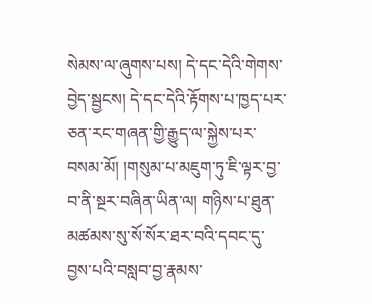སེམས་ལ་ཞུགས་པས། དེ་དང་དེའི་གེགས་བྱེད་སྦྱངས། དེ་དང་དེའི་རྟོགས་པ་ཁྱད་པར་ཅན་རང་གཞན་གྱི་རྒྱུད་ལ་སྐྱེས་པར་བསམ་མོ། །གསུམ་པ་མཇུག་ཏུ་ཇི་ལྟར་བྱ་བ་ནི་སྔར་བཞིན་ཡིན་ལ། གཉིས་པ་ཐུན་མཚམས་སུ་སོ་སོར་ཐར་བའི་དབང་དུ་བྱས་པའི་བསླབ་བྱ་རྣམས་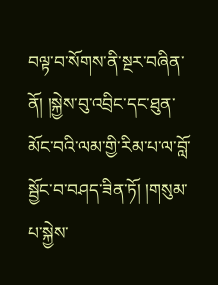བལྟ་བ་སོགས་ནི་སྔར་བཞིན་ནོ། །སྐྱེས་བུ་འབྲིང་དང་ཐུན་མོང་བའི་ལམ་གྱི་རིམ་པ་ལ་བློ་སྦྱོང་བ་བཤད་ཟིན་ཏོ། །གསུམ་པ་སྐྱེས་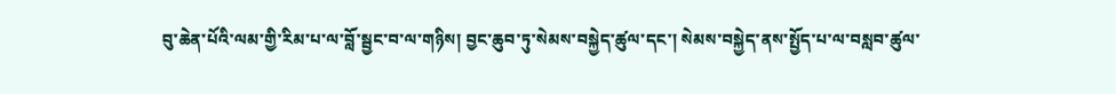བུ་ཆེན་པོའི་ལམ་གྱི་རིམ་པ་ལ་བློ་སྦྱང་བ་ལ་གཉིས། བྱང་ཆུབ་ཏུ་སེམས་བསྐྱེད་ཚུལ་དང་། སེམས་བསྐྱེད་ནས་སྤྱོད་པ་ལ་བསླབ་ཚུལ་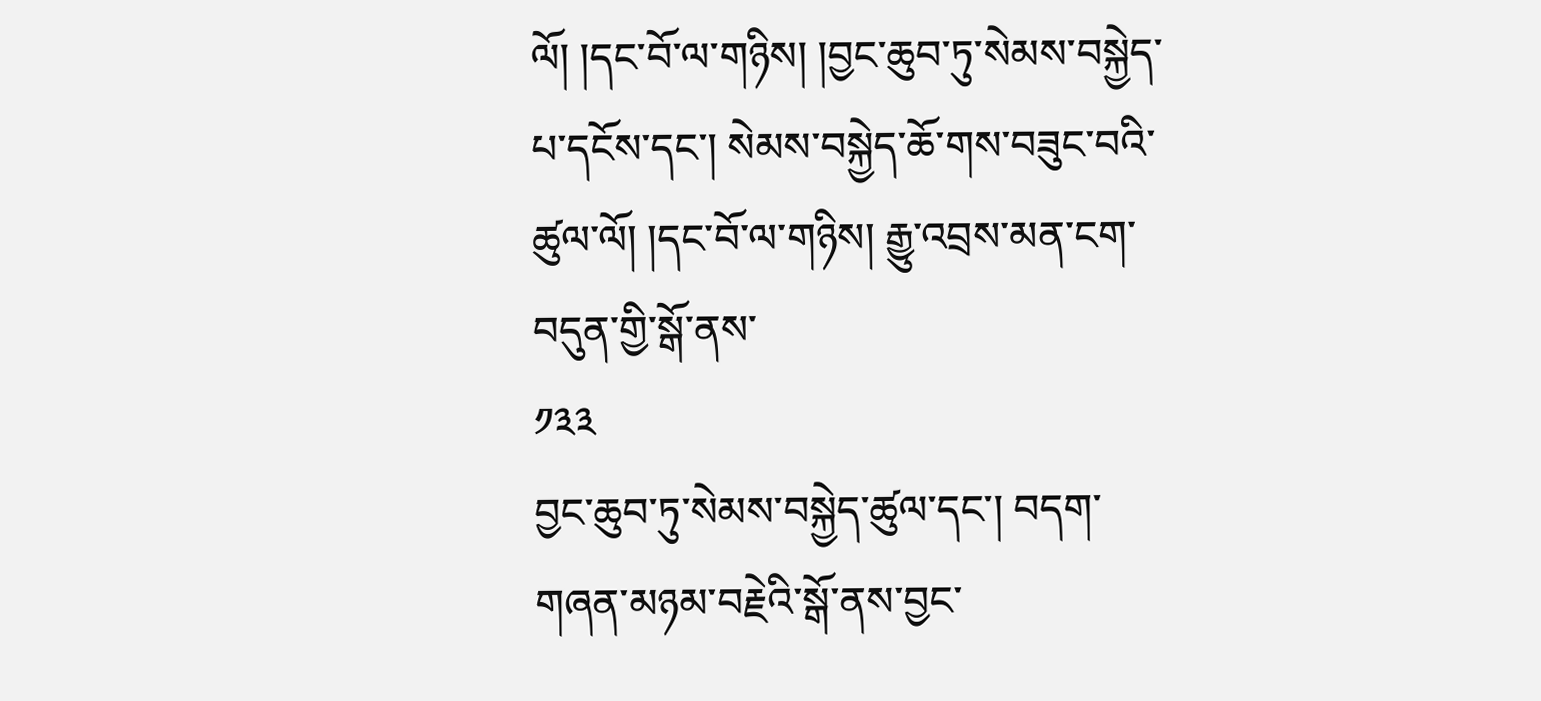ལོ། །དང་བོ་ལ་གཉིས། །བྱང་ཆུབ་ཏུ་སེམས་བསྐྱེད་པ་དངོས་དང་། སེམས་བསྐྱེད་ཆོ་གས་བཟུང་བའི་ཚུལ་ལོ། །དང་བོ་ལ་གཉིས། རྒྱུ་འབྲས་མན་ངག་བདུན་གྱི་སྒོ་ནས་
༡༣༣
བྱང་ཆུབ་ཏུ་སེམས་བསྐྱེད་ཚུལ་དང་། བདག་གཞན་མཉམ་བརྗེའི་སྒོ་ནས་བྱང་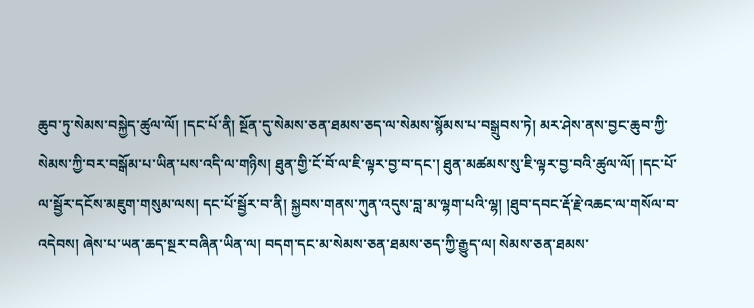ཆུབ་ཏུ་སེམས་བསྐྱེད་ཚུལ་ལོ། །དང་པོ་ནི། སྔོན་དུ་སེམས་ཅན་ཐམས་ཅད་ལ་སེམས་སྙོམས་པ་བསྒྲུབས་ཏེ། མར་ཤེས་ནས་བྱང་ཆུབ་ཀྱི་སེམས་ཀྱི་བར་བསྒོམ་པ་ཡིན་པས་འདི་ལ་གཉིས། ཐུན་གྱི་ངོ་བོ་ལ་ཇི་ལྟར་བྱ་བ་དང་། ཐུན་མཚམས་སུ་ཇི་ལྟར་བྱ་བའི་ཚུལ་ལོ། །དང་པོ་ལ་སྦྱོར་དངོས་མཇུག་གསུམ་ལས། དང་པོ་སྦྱོར་བ་ནི། སྐྱབས་གནས་ཀུན་འདུས་བླ་མ་ལྷག་པའི་ལྷ། །ཐུབ་དབང་རྡོ་རྗེ་འཆང་ལ་གསོལ་བ་འདེབས། ཞེས་པ་ཡན་ཆད་སྔར་བཞིན་ཡིན་ལ། བདག་དང་མ་སེམས་ཅན་ཐམས་ཅད་ཀྱི་རྒྱུད་ལ། སེམས་ཅན་ཐམས་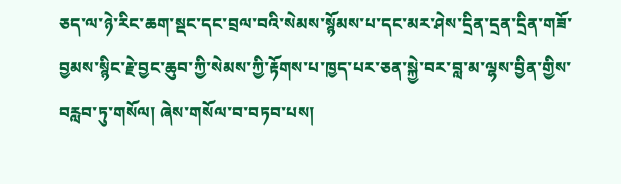ཅད་ལ་ཉེ་རིང་ཆག་སྡང་དང་བྲལ་བའི་སེམས་སྙོམས་པ་དང་མར་ཤེས་དྲིན་དྲན་དྲིན་གཟོ་བྱམས་སྙིང་རྗེ་བྱང་ཆུབ་ཀྱི་སེམས་ཀྱི་རྟོགས་པ་ཁྱད་པར་ཅན་སྐྱེ་བར་བླ་མ་ལྷས་བྱིན་གྱིས་བརླབ་ཏུ་གསོལ། ཞེས་གསོལ་བ་བཏབ་པས།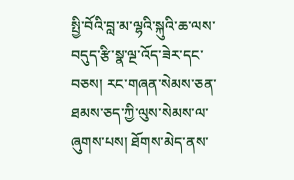སྤྱི་བོའི་བླ་མ་ལྷའི་སྐུའི་ཆ་ལས་བདུད་རྩི་སྣ་ལྔ་འོད་ཟེར་དང་བཅས། རང་གཞན་སེམས་ཅན་ཐམས་ཅད་ཀྱི་ལུས་སེམས་ལ་ཞུགས་པས། ཐོགས་མེད་ནས་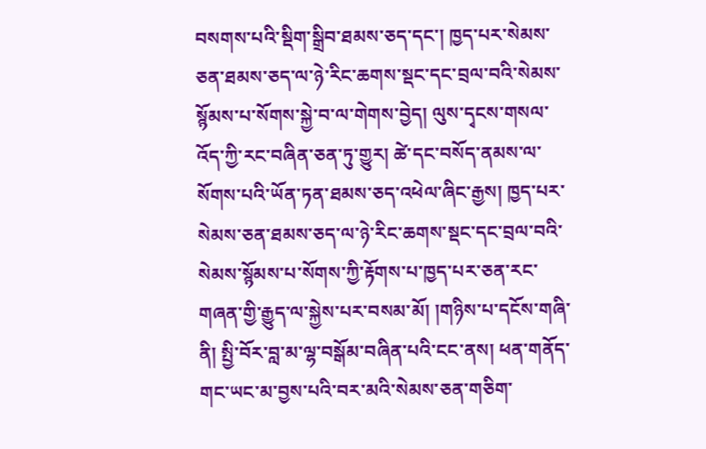བསགས་པའི་སྡིག་སྒྲིབ་ཐམས་ཅད་དང་། ཁྱད་པར་སེམས་ཅན་ཐམས་ཅད་ལ་ཉེ་རིང་ཆགས་སྡང་དང་བྲལ་བའི་སེམས་སྙོམས་པ་སོགས་སྐྱེ་བ་ལ་གེགས་བྱེད། ལུས་དྭངས་གསལ་འོད་ཀྱི་རང་བཞིན་ཅན་ཏུ་གྱུར། ཚེ་དང་བསོད་ནམས་ལ་སོགས་པའི་ཡོན་ཏན་ཐམས་ཅད་འཕེལ་ཞིང་རྒྱས། ཁྱད་པར་སེམས་ཅན་ཐམས་ཅད་ལ་ཉེ་རིང་ཆགས་སྡང་དང་བྲལ་བའི་སེམས་སྙོམས་པ་སོགས་ཀྱི་རྟོགས་པ་ཁྱད་པར་ཅན་རང་གཞན་གྱི་རྒྱུད་ལ་སྐྱེས་པར་བསམ་མོ། །གཉིས་པ་དངོས་གཞི་ནི། སྤྱི་བོར་བླ་མ་ལྷ་བསྒོམ་བཞིན་པའི་ངང་ནས། ཕན་གནོད་གང་ཡང་མ་བྱས་པའི་བར་མའི་སེམས་ཅན་གཅིག་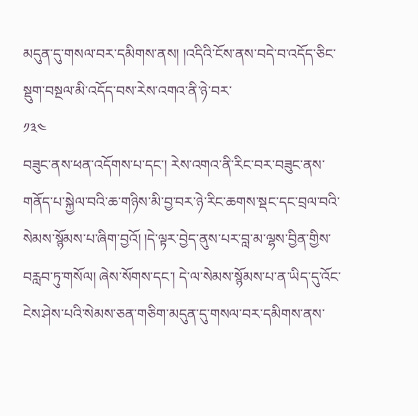མདུན་དུ་གསལ་བར་དམིགས་ནས། །འདིའི་ངོས་ནས་བདེ་བ་འདོད་ཅིང་སྡུག་བསྔལ་མི་འདོད་བས་རེས་འགའ་ནི་ཉེ་བར་
༡༣༤
བཟུང་ནས་ཕན་འདོགས་པ་དང་། རེས་འགའ་ནི་རིང་བར་བཟུང་ནས་གནོད་པ་སྐྱེལ་བའི་ཆ་གཉིས་མི་བྱ་བར་ཉེ་རིང་ཆགས་སྡང་དང་བྲལ་བའི་སེམས་སྙོམས་པ་ཞིག་བྱའོ། །དེ་ལྟར་བྱེད་ནུས་པར་བླ་མ་ལྷས་བྱིན་གྱིས་བརླབ་ཏུ་གསོལ། ཞེས་སོགས་དང་། དེ་ལ་སེམས་སྙོམས་པ་ན་ཡིད་དུ་འོང་ངེས་ཤེས་པའི་སེམས་ཅན་གཅིག་མདུན་དུ་གསལ་བར་དམིགས་ནས་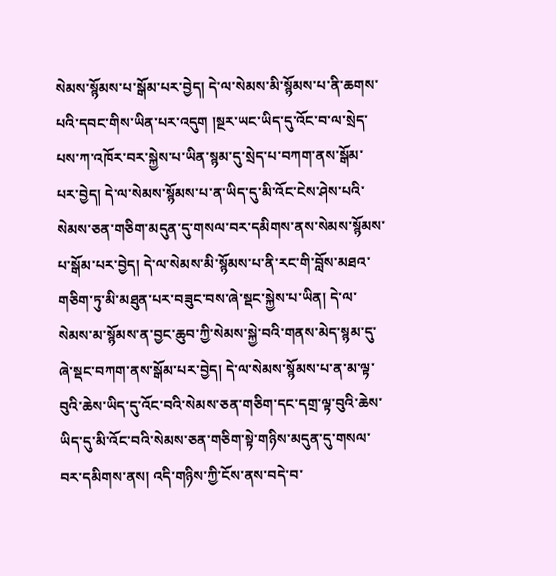སེམས་སྙོམས་པ་སྒོམ་པར་བྱེད། དེ་ལ་སེམས་མི་སྙོམས་པ་ནི་ཆགས་པའི་དབང་གིས་ཡིན་པར་འདུག །སྔར་ཡང་ཡིད་དུ་འོང་བ་ལ་སྲེད་པས་ཀ་འཁོར་བར་སྐྱེས་པ་ཡིན་སྙམ་དུ་སྲེད་པ་བཀག་ནས་སྒོམ་པར་བྱེད། དེ་ལ་སེམས་སྙོམས་པ་ན་ཡིད་དུ་མི་འོང་ངེས་ཤེས་པའི་སེམས་ཅན་གཅིག་མདུན་དུ་གསལ་བར་དམིགས་ནས་སེམས་སྙོམས་པ་སྒོམ་པར་བྱེད། དེ་ལ་སེམས་མི་སྙོམས་པ་ནི་རང་གི་བློས་མཐའ་གཅིག་ཏུ་མི་མཐུན་པར་བཟུང་བས་ཞེ་སྡང་སྐྱེས་པ་ཡིན། དེ་ལ་སེམས་མ་སྙོམས་ན་བྱང་ཆུབ་ཀྱི་སེམས་སྐྱེ་བའི་གནས་མེད་སྙམ་དུ་ཞེ་སྡང་བཀག་ནས་སྒོམ་པར་བྱེད། དེ་ལ་སེམས་སྙོམས་པ་ན་མ་ལྟ་བུའི་ཆེས་ཡིད་དུ་འོང་བའི་སེམས་ཅན་གཅིག་དང་དགྲ་ལྟ་བུའི་ཆེས་ཡིད་དུ་མི་འོང་བའི་སེམས་ཅན་གཅིག་སྟེ་གཉིས་མདུན་དུ་གསལ་བར་དམིགས་ནས། འདི་གཉིས་ཀྱི་ངོས་ནས་བདེ་བ་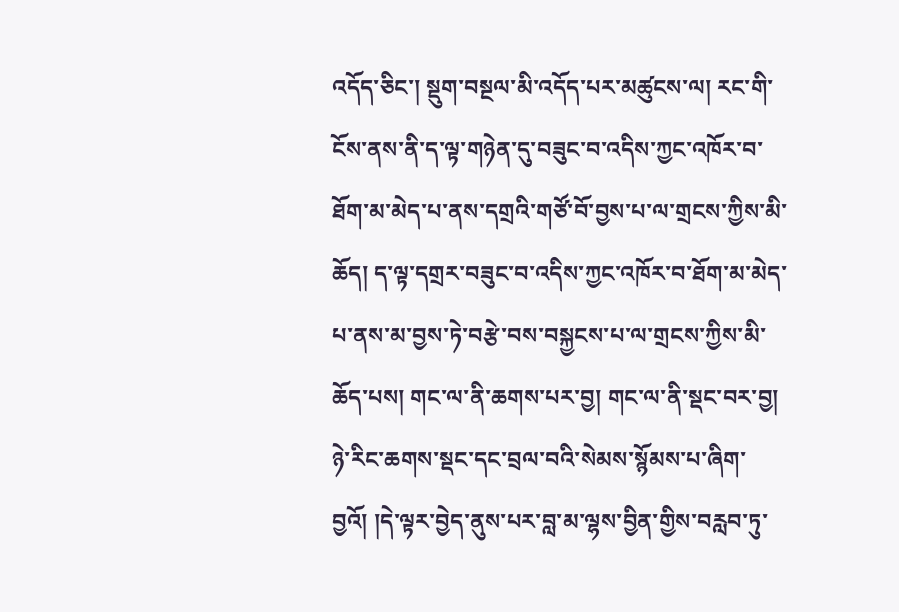འདོད་ཅིང་། སྡུག་བསྔལ་མི་འདོད་པར་མཚུངས་ལ། རང་གི་ངོས་ནས་ནི་ད་ལྟ་གཉེན་དུ་བཟུང་བ་འདིས་ཀྱང་འཁོར་བ་ཐོག་མ་མེད་པ་ནས་དགྲའི་གཙོ་བོ་བྱས་པ་ལ་གྲངས་ཀྱིས་མི་ཆོད། ད་ལྟ་དགྲར་བཟུང་བ་འདིས་ཀྱང་འཁོར་བ་ཐོག་མ་མེད་པ་ནས་མ་བྱས་ཏེ་བརྩེ་བས་བསྐྱངས་པ་ལ་གྲངས་ཀྱིས་མི་ཆོད་པས། གང་ལ་ནི་ཆགས་པར་བྱ། གང་ལ་ནི་སྡང་བར་བྱ། ཉེ་རིང་ཆགས་སྡང་དང་བྲལ་བའི་སེམས་སྙོམས་པ་ཞིག་བྱའོ། །དེ་ལྟར་བྱེད་ནུས་པར་བླ་མ་ལྷས་བྱིན་གྱིས་བརླབ་ཏུ་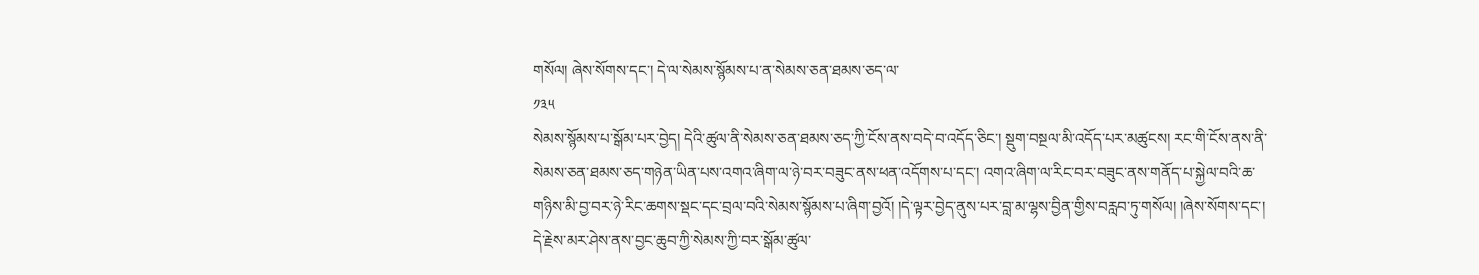གསོལ། ཞེས་སོགས་དང་། དེ་ལ་སེམས་སྙོམས་པ་ན་སེམས་ཅན་ཐམས་ཅད་ལ་
༡༣༥
སེམས་སྙོམས་པ་སྒོམ་པར་བྱེད། དེའི་ཚུལ་ནི་སེམས་ཅན་ཐམས་ཅད་ཀྱི་ངོས་ནས་བདེ་བ་འདོད་ཅིང་། སྡུག་བསྔལ་མི་འདོད་པར་མཚུངས། རང་གི་ངོས་ནས་ནི་སེམས་ཅན་ཐམས་ཅད་གཉེན་ཡིན་པས་འགའ་ཞིག་ལ་ཉེ་བར་བཟུང་ནས་ཕན་འདོགས་པ་དང་། འགའ་ཞིག་ལ་རིང་བར་བཟུང་ནས་གནོད་པ་སྐྱེལ་བའི་ཆ་གཉིས་མི་བྱ་བར་ཉེ་རིང་ཆགས་སྡང་དང་བྲལ་བའི་སེམས་སྙོམས་པ་ཞིག་བྱའོ། །དེ་ལྟར་བྱེད་ནུས་པར་བླ་མ་ལྷས་བྱིན་གྱིས་བརླབ་ཏུ་གསོལ། །ཞེས་སོགས་དང་། དེ་རྗེས་མར་ཤེས་ནས་བྱང་ཆུབ་ཀྱི་སེམས་ཀྱི་བར་སྒོམ་ཚུལ་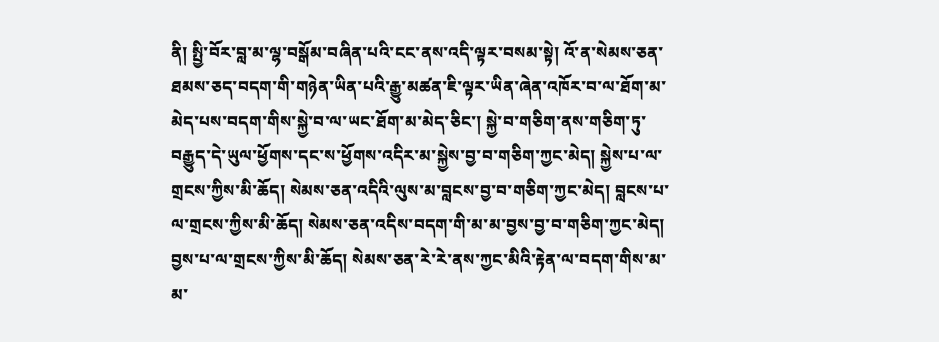ནི། སྤྱི་བོར་བླ་མ་ལྷ་བསྒོམ་བཞིན་པའི་ངང་ནས་འདི་ལྟར་བསམ་སྟེ། འོ་ན་སེམས་ཅན་ཐམས་ཅད་བདག་གི་གཉེན་ཡིན་པའི་རྒྱུ་མཚན་ཇི་ལྟར་ཡིན་ཞེན་འཁོར་བ་ལ་ཐོག་མ་མེད་པས་བདག་གིས་སྐྱེ་བ་ལ་ཡང་ཐོག་མ་མེད་ཅིང་། སྐྱེ་བ་གཅིག་ནས་གཅིག་ཏུ་བརྒྱུད་དེ་ཡུལ་ཕྱོགས་དང་ས་ཕྱོགས་འདིར་མ་སྐྱེས་བྱ་བ་གཅིག་ཀྱང་མེད། སྐྱེས་པ་ལ་གྲངས་ཀྱིས་མི་ཆོད། སེམས་ཅན་འདིའི་ལུས་མ་བླངས་བྱ་བ་གཅིག་ཀྱང་མེད། བླངས་པ་ལ་གྲངས་ཀྱིས་མི་ཆོད། སེམས་ཅན་འདིས་བདག་གི་མ་མ་བྱས་བྱ་བ་གཅིག་ཀྱང་མེད། བྱས་པ་ལ་གྲངས་ཀྱིས་མི་ཆོད། སེམས་ཅན་རེ་རེ་ནས་ཀྱང་མིའི་རྟེན་ལ་བདག་གིས་མ་མ་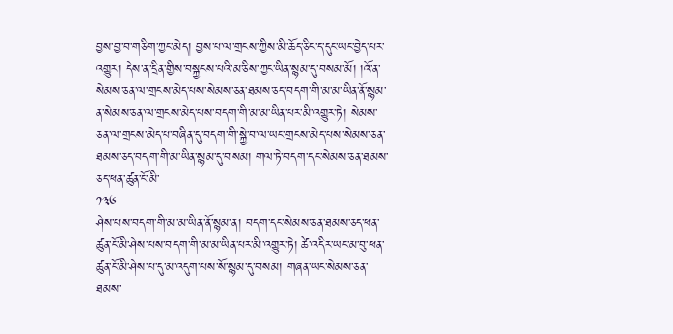བྱས་བྱ་བ་གཅིག་ཀྱང་མེད། བྱས་པ་ལ་གྲངས་ཀྱིས་མི་ཆོད་ཅིང་ད་དུང་ཡང་བྱེད་པར་འགྱུར། དེས་ན་དྲིན་གྱིས་བསྐྱངས་པའི་མ་ཅིས་ཀྱང་ཡིན་སྙམ་དུ་བསམ་མོ། །འོ་ན་སེམས་ཅན་ལ་གྲངས་མེད་པས་སེམས་ཅན་ཐམས་ཅད་བདག་གི་མ་མ་ཡིན་ནོ་སྙམ་ན་སེམས་ཅན་ལ་གྲངས་མེད་པས་བདག་གི་མ་མ་ཡིན་པར་མི་འགྱུར་ཏེ། སེམས་ཅན་ལ་གྲངས་མེད་པ་བཞིན་དུ་བདག་གི་སྐྱེ་བ་ལ་ཡང་གྲངས་མེད་པས་སེམས་ཅན་ཐམས་ཅད་བདག་གི་མ་ཡིན་སྙམ་དུ་བསམ། གལ་ཏེ་བདག་དང་སེམས་ཅན་ཐམས་ཅད་ཕན་ཚུན་ངོ་མི་
༡༣༦
ཤེས་པས་བདག་གི་མ་མ་ཡིན་ནོ་སྙམ་ན། བདག་དང་སེམས་ཅན་ཐམས་ཅད་ཕན་ཚུན་ངོ་མི་ཤེས་པས་བདག་གི་མ་མ་ཡིན་པར་མི་འགྱུར་ཏེ། ཚེ་འདིར་ཡང་མ་བུ་ཕན་ཚུན་ངོ་མི་ཤེས་པ་དུ་མ་འདུག་པས་སོ་སྙམ་དུ་བསམ། གཞན་ཡང་སེམས་ཅན་ཐམས་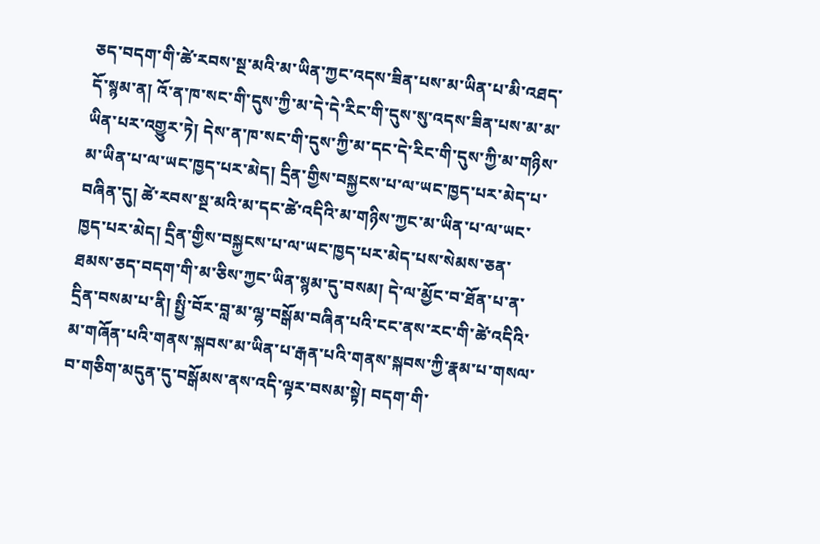ཅད་བདག་གི་ཚེ་རབས་སྔ་མའི་མ་ཡིན་ཀྱང་འདས་ཟིན་པས་མ་ཡིན་པ་མི་འཐད་དོ་སྙམ་ན། འོ་ན་ཁ་སང་གི་དུས་ཀྱི་མ་དེ་དེ་རིང་གི་དུས་སུ་འདས་ཟིན་པས་མ་མ་ཡིན་པར་འགྱུར་ཏེ། དེས་ན་ཁ་སང་གི་དུས་ཀྱི་མ་དང་དེ་རིང་གི་དུས་ཀྱི་མ་གཉིས་མ་ཡིན་པ་ལ་ཡང་ཁྱད་པར་མེད། དྲིན་གྱིས་བསྐྱངས་པ་ལ་ཡང་ཁྱད་པར་མེད་པ་བཞིན་དུ། ཚེ་རབས་སྔ་མའི་མ་དང་ཚེ་འདིའི་མ་གཉིས་ཀྱང་མ་ཡིན་པ་ལ་ཡང་ཁྱད་པར་མེད། དྲིན་གྱིས་བསྐྱངས་པ་ལ་ཡང་ཁྱད་པར་མེད་པས་སེམས་ཅན་ཐམས་ཅད་བདག་གི་མ་ཅིས་ཀྱང་ཡིན་སྙམ་དུ་བསམ། དེ་ལ་མྱོང་བ་ཐོན་པ་ན་དྲིན་བསམ་པ་ནི། སྤྱི་བོར་བླ་མ་ལྷ་བསྒོམ་བཞིན་པའི་ངང་ནས་རང་གི་ཚེ་འདིའི་མ་གཞོན་པའི་གནས་སྐབས་མ་ཡིན་པ་རྒན་པའི་གནས་སྐབས་ཀྱི་རྣམ་པ་གསལ་བ་གཅིག་མདུན་དུ་བསྒོམས་ནས་འདི་ལྟར་བསམ་སྟེ། བདག་གི་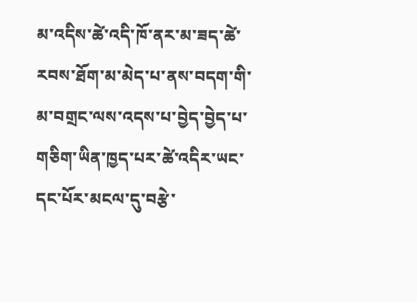མ་འདིས་ཚེ་འདི་ཁོ་ནར་མ་ཟད་ཚེ་རབས་ཐོག་མ་མེད་པ་ནས་བདག་གི་མ་བགྲང་ལས་འདས་པ་བྱེད་བྱེད་པ་གཅིག་ཡིན་ཁྱད་པར་ཚེ་འདིར་ཡང་དང་པོར་མངལ་དུ་བརྩེ་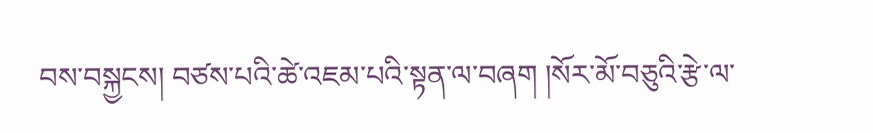བས་བསྐྱངས། བཙས་པའི་ཚེ་འཇམ་པའི་སྟན་ལ་བཞག །སོར་མོ་བཅུའི་རྩེ་ལ་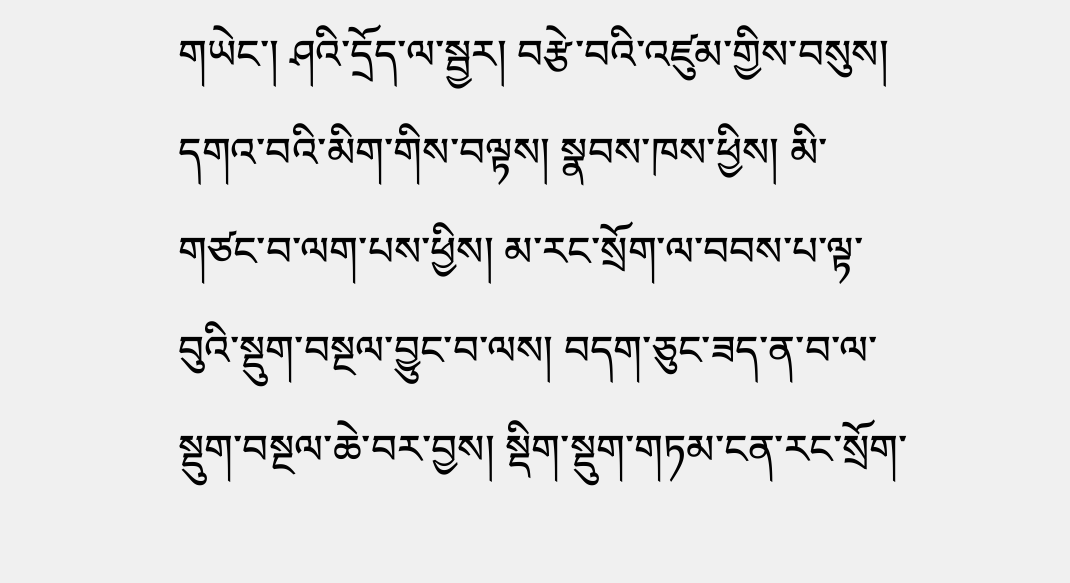གཡེང་། ཤའི་དྲོད་ལ་སྦྱར། བརྩེ་བའི་འཛུམ་གྱིས་བསུས། དགའ་བའི་མིག་གིས་བལྟས། སྣབས་ཁས་ཕྱིས། མི་གཙང་བ་ལག་པས་ཕྱིས། མ་རང་སྲོག་ལ་བབས་པ་ལྟ་བུའི་སྡུག་བསྔལ་བྱུང་བ་ལས། བདག་ཅུང་ཟད་ན་བ་ལ་སྡུག་བསྔལ་ཆེ་བར་བྱས། སྡིག་སྡུག་གཏམ་ངན་རང་སྲོག་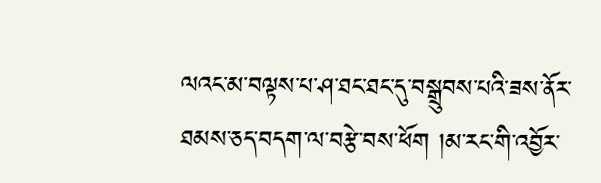ལའང་མ་བལྟས་པ་ཤ་ཐང་ཐང་དུ་བསྒྲུབས་པའི་ཟས་ནོར་ཐམས་ཅད་བདག་ལ་བརྩེ་བས་ཕོག །མ་རང་གི་འབྱོར་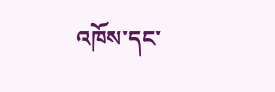འཁོས་དང་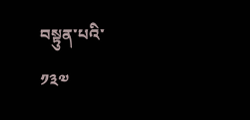བསྟུན་པའི་
༡༣༧